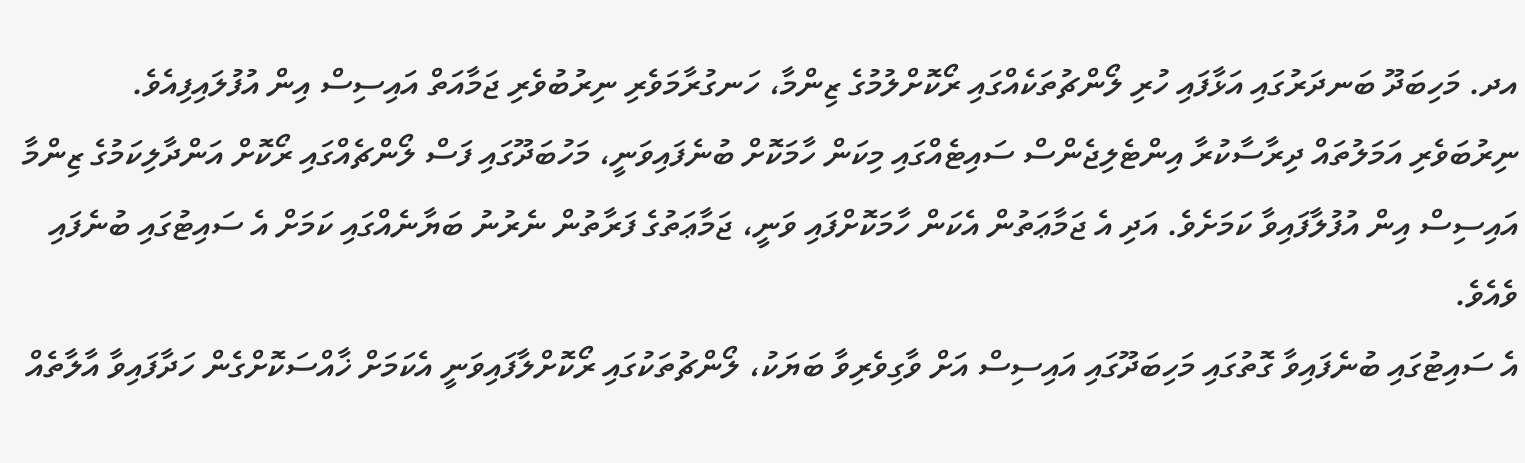އދ. މަހިބަދޫ ބަނދަރުގައި އަޅާފައި ހުރި ލޯންޗުތަކެއްގައި ރޯކޮށްލުމުގެ ޒިންމާ، ހަނގުރާމަވެރި ނިރުބުވެރި ޖަމާއަތް އައިސިސް އިން އުފުލައިފިއެވެ.
ނިރުބަވެރި އަމަލުތައް ދިރާސާކުރާ އިންޓެލިޖެންސް ސައިޓެއްގައި މިކަން ހާމަކޮށް ބުނެފައިވަނީ، މަހުބަދޫގައި ފަސް ލޯންޗެއްގައި ރޯކޮށް އަންދާލިކަމުގެ ޒިންމާ އައިސިސް އިން އުފުލާފައިވާ ކަމަށެވެ. އަދި އެ ޖަމާޢަތުން އެކަން ހާމަކޮށްފައި ވަނީ، ޖަމާޢަތުގެ ފަރާތުން ނެރުނު ބަޔާނެއްގައި ކަމަށް އެ ސައިޓުގައި ބުނެފައި ވެއެވެ.
އެ ސައިޓުގައި ބުނެފައިވާ ގޮތުގައި މަހިބަދޫގައި އައިސިސް އަށް ވާގިވެރިވާ ބަޔަކު، ލޯންޗުތަކުގައި ރޯކޮށްލާފައިވަނީ އެކަމަށް ޚާއްސަކޮށްގެން ހަދާފައިވާ އާލާތެއް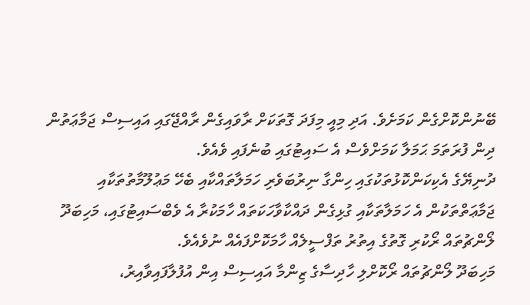ބޭނުންކޮށްގެން ކަމަށެވެ. އަދި މިއީ މިފަދަ ގޮތަކަށް ރާވައިގެން ރާއްޖޭގައި އައިސިސް ޖަމާޢަތުން ދިން ފުރަތަމަ ޙަމަލާ ކަމަށްވެސް އެ ސައިޓުގައި ބުނެފައި ވެއެވެ.
ދުނިޔޭގެ އެކިކަންކޮޅުތަކުގައި ހިންގާ ނިރުބަވެރި ހަމަލާތައްކާއި ބެހޭ މަޢުލޫމާތުތަކާއި ޖަމާޢަތްތަކުން އެ ހަމަލާތަކާއި ގުޅިގެން ދައްކާވާހަކަތައް ހާމަކުރާ އެ ވެބްސައިޓުގައި، މަހިބަދޫ ލޯންޗުތައް ރޯކުރި ގޮތުގެ އިތުރު ތަފްސީލެއް ހާމަކޮށްފައެއް ނުވެއެވެ.
މަހިބަދޫ ލޯންޗުތައް ރޯކޮށްލި ހާދިސާގެ ޒިންމާ އައިސިސް އިން އުފުލާފައިވާއިރު،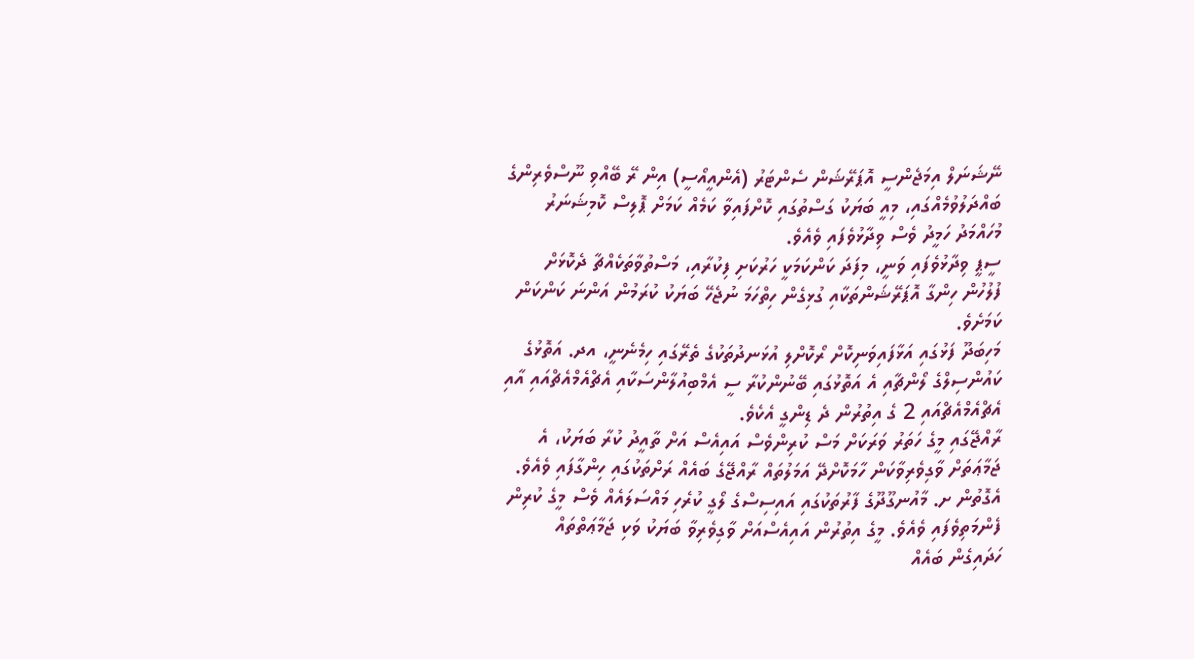ނޭޝަނަލް އިމަޖެންސީ އޮޕަރޭޝަން ސެންޓަރު (އެންއީއޯސީ) އިން ރޭ ބޭއްވި ނޫސްވެރިންގެ ބައްދަލުވުމެއްގައި، މިއީ ބަޔަކު ގަސްތުގައި ކޮށްފައިވާ ކަމެއް ކަމަށް ޕޮލިސް ކޮމިޝަނަރު މުހައްމަދު ހަމީދު ވެސް ވިދާޅުވެފައި ވެއެވެ.
ސީޕީ ވިދާޅުވެފައި ވަނީ، މިފަދަ ކަންކަމަކީ ހަރުކަށި ފިކުރާއި، މަސްތުވާތަކެއްޗާ ދެކޮޅަށް ފުލުހުން ހިންގާ އޮޕަރޭޝަންތަކާއި ގުޅިގެން ހިތްހަމަ ނުޖެހޭ ބަޔަކު ކުރަމުން އަންނަ ކަންކަން ކަމަށެވެ.
މަހިބަދޫ ފަޅުގައި އަޅާފައިވަނިކޮށް ރޯކޮށްލި އުޅަނދުތަކުގެ ތެރޭގައި ހިމެނެނީ، އދ. އަތޮޅުގެ ކައުންސިލްގެ ލޯންޗާއި އެ އަތޮޅުގައި ބޭނުންކުރާ ސީ އެމްބިއުލާންސަކާއި އެޗްއެމްއެޗްއައި އާއި އެޗްއެމްއެޗްއައި 2 ގެ އިތުރުން ދެ ޑިންގީ އެކެވެ.
ރާއްޖޭގައި މީގެ ހަތަރު ވަރަކަށް މަސް ކުރިންވެސް އައިއެސް އަށް ތާއީދު ކުރާ ބަޔަކު، އެ ޖަމާޢަތަށް ވާގިވެރިވާކަން ހާމަކޮށްދޭ އަމަލުތައް ރާއްޖޭގެ ބައެއް ރަށްތަކުގައި ހިންގާފައި ވެއެވެ. އެގޮތުން ށ. މާއުނގޫދޫގެ ފާރުތަކުގައި އައިސިސްގެ ލޯގީ ކުރެހި މައްސަލައެއް ވެސް މީގެ ކުރިން ފެންމަތިވެފައި ވެއެވެ. މީގެ އިތުރުން އައިއެސްއަށް ވާގިވެރިވާ ބަޔަކު ވަކި ޖަމާޢަތްތައް ހަދައިގެން ބައެއް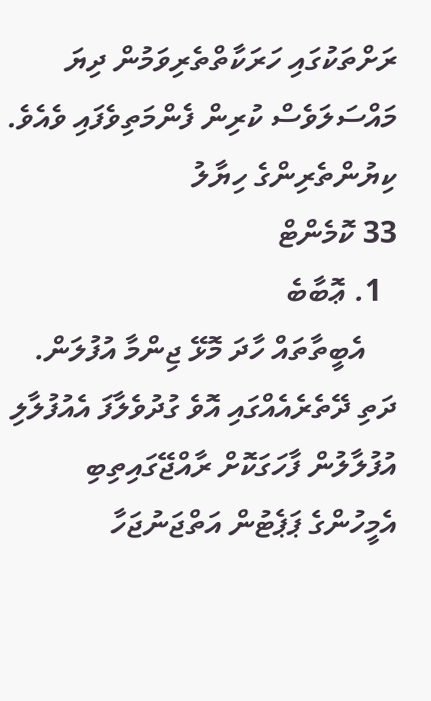ރަށްތަކުގައި ހަރަކާތްތެރިވަމުން ދިޔަ މައްސަލަވެސް ކުރިން ފެންމަތިވެފައި ވެއެވެ.
ކިޔުންތެރިންގެ ހިޔާލު
33 ކޮމެންޓް
  1. ޢޮބާބެ
    އެބީތާތައް ހާދަ މޮޅޭ ޖިންމާ އުފުލަން. ދަތި ދޭތެރެއެއްގައި އޮވެ ގުދުވެލާފަ އެއުފުލާލި އުފުލާލުން ފާހަގަކޮށް ރާއްޖޭގައިތިބި އެމީހުންގެ ޕަޕެޓުން އަތްޖަނުޖަހާ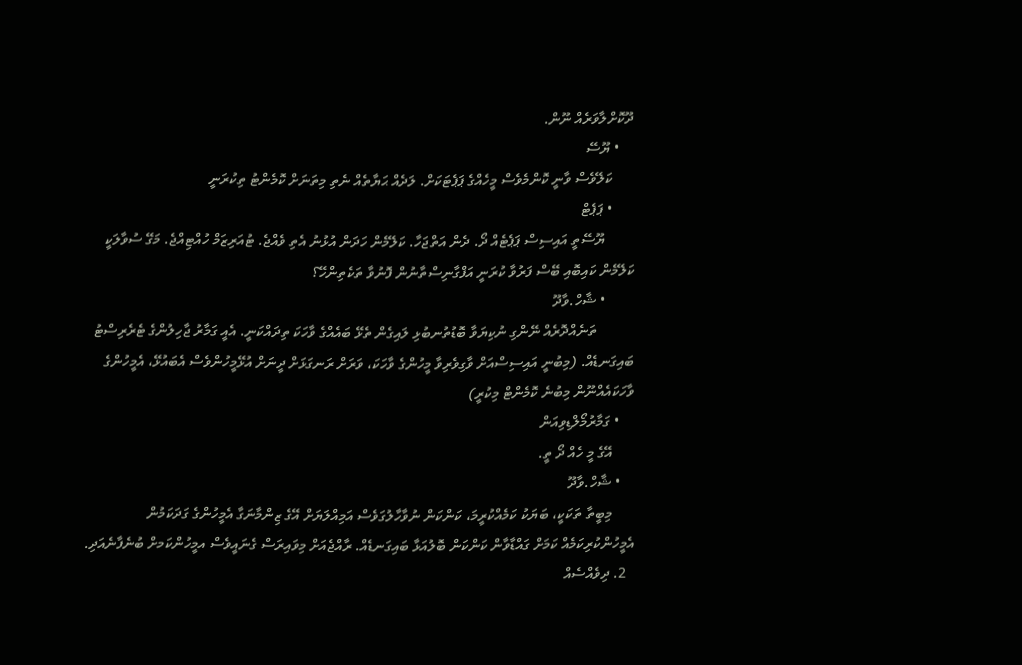ދޫކޮށްލާވަރެއް ނޫން.
    • ޔޫސޭ
      ކަލޭވެސް ވާނީ ކޮންމެވެސް މީހެއްގެ ޕަޕެޓަކަށް. ލަދެއް ޙަޔާތެއް ނެތި މިތަނަށް ކޮމެންޓު ތިކުރަނީ
      • ޕަޕެޓް
        ޔޫސޭތީ އައިސިސް ޕަޕެޓެއް ދޯ. ދެން އަތްޖަހާ. ކަލޭމެން ހަދަން އުޅުނު އެތި ވެއްޖެ. ޓުއަރިޒަމް ހުއްޓިއްޖެ. މަގޭ ސުވާލަކީ ކަލޭމެން ކައިބޮއި ބޭސް ފަރުވާ ކުރަނީ އަފްގާނިސްތާނުން ފޮނުވާ ތަކެތިންހޭ؟
        • ޝާހް.ވާދޫ
          ތަނެއްދޮރެއް ނޭންގި ނުކިޔަވާ ބޮޑުތުނބުޅި ލައިގެން ތެޅޭ ބައެއްގެ ވާހަކަ ތިދައްކަނީ. އެއީ ގަމާރު ޖާހިލުންގެ ޓެރެރިސްޓު ބައިގަނޑެއް. (މިބުނީ އައިސިސްއަށް ވާގިވެރިވާ މީހުންގެ ވާހަކަ، ވަރަށް ރަނގަޅަށް ދީނަށް އުޅޭމީހުންވެސް އެބައުޅޭ، އެމީހުންގެ ވާހަކައެއްނޫން މިބުނެ ކޮމެންޓް މިކުރީ)
    • ގަމާރުމޯލްޑިވިއަން
      އޭގެ މީ ހެއް ދޯ ތީ.
    • ޝާހް.ވާދޫ
      މިބީތާ ތަކަކީ، ބަޔަކު ކަމެއްކުރީމަ، ކަންކަން ނުވާހާލުގަވެސް އަމިއްލަޔަށް އޭގެ ޒިންމާނަގާ އެމީހުންގެ ގަދަކަމުން އެމީހުންކުރިކަމެއް ކަމަށް ގައްޑާވާން ކަންކަން ބޮލުއަޅާ ބައިގަނޑެއް. ރާއްޖެއަށް މިވައިރަސް ގެނައީވެސް އމީހުންކަމށް ބުނެފާނެއަދި.
  2. ދިވެއްސެއް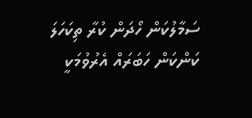ސަމާލުކަން ހޯދަން ކުރާ ތިކަހަލަ ކަންކަން ހަބަރައް އެރުވުމަކީ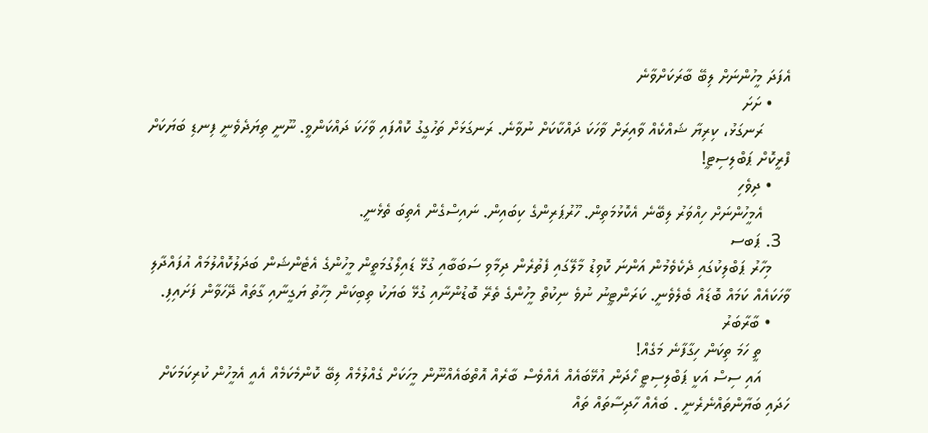އެފަދަ މީހުންނަށް ލިބޭ ބާރަކަށްވާނެ
    • ށަށަ
      ރަނގަޅު، ކިރިޔާ ޝައްކެއް ވާއިރަށް ވާހަކަ ދައްކާކަށް ނުވާނެ. ރަނގަޅަށް ތަހުގީގު ކޮއްފައި ވާހަކަ ދައްކަންވީ. ނޫނީ ތިޔަދެވެނީ ފިނޑި ބަޔަކަށް ފްރީކޮށް ޕަބްލިސިޓީ!
    • ދިވެހި
      އެމީހުންނަށް ހިއްވަރު ލިބޭނެ އެކޮޅުމަތިން. ހޫރުޕަރިންގެ ކިބައިން. ނައިސްގެން އެތިބަ ތެޅެނީ.
  3. ޕަބސ
    މިހާރު ޕަބްލިކުގައި ދެކެވެމުން އަންނަ ކޮވިޑު މާލޭގައި ފެތުރެން ދިމާވި ސަބަބާއި ގުޅޭ ޑައިލޯގުމަތީން މީހުންގެ އެޓެންޝަން ބަދަލުކޮއްލުމައް އުފައްދާލި ވާހަކައެއް ކަމައް ބޮޑައް ބެލެވެނީ. ކަރަންޓީނު ނުވެ ނިކުތް މީހުންގެ ތެރޭ ބޮޑުންނާއި ގުޅޭ ބަޔަކު ތިބިކަން މިހާތު ޔަގީނާއި ގާތައް ދޭހަވާން ފަށައިފި.
    • ބާރާބަރު
      ތީ ހަމަ ތިކަން ހިގާފާނެ މަގެއް!
      އައި ސިސް އަކީ ޕަބްލިސިޓީ ހޯދަން އުޅޭބައެއް އެއްވެސް ބާރެއް އޮތްބައެއްނޫން މީހަކަށް ގެއްލުމެއް ލިބޭ ކޮންމެކަމެއް އެއީ އެމީހުން ކުރިކަމަކަށް ހަދައި ބަޔާންތައްނެރެނީ . ބައެއް ހާދިސާތައް ތައް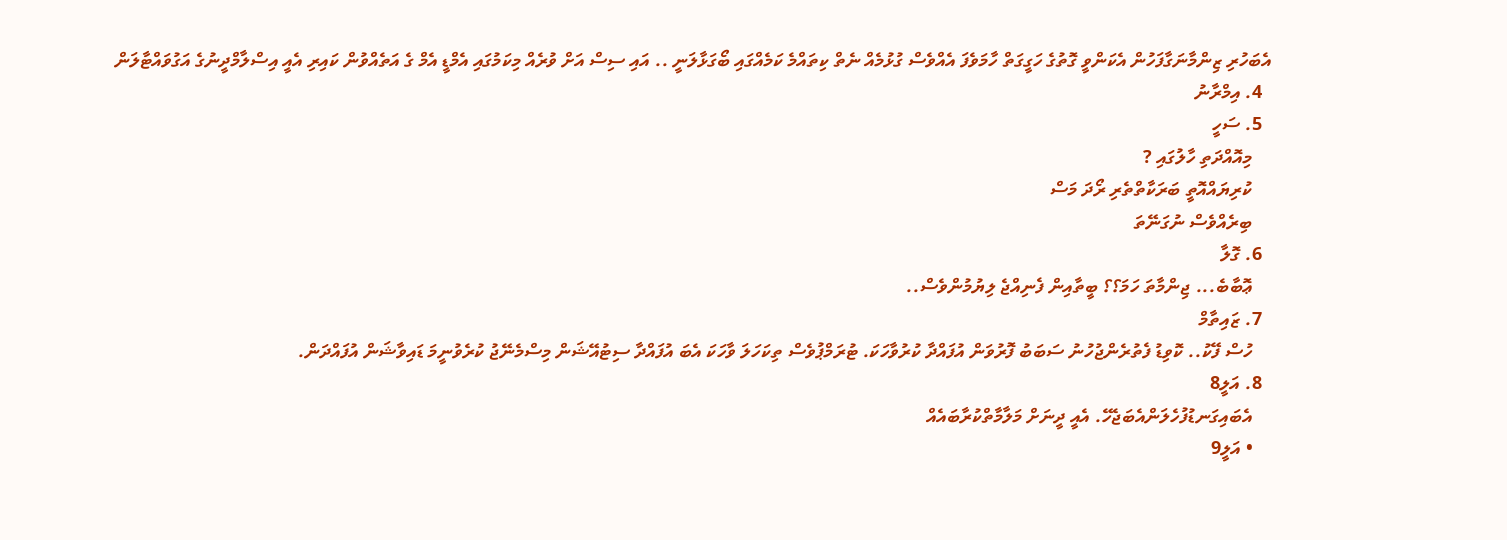އެބަހުރި ޒިންމާނަގާފަހުން އެކަންވީ ގޮތުގެ ހަގީގަތް ހާމަވެފަ އެއްވެސް ގުޅުމެއް ނެތް ކިތައްމެ ކަމެއްގައި ބޯގަޅާލަނީ .. އައި ސިސް އަށް ވުރެއް މިކަމުގައި އެމްޑީ އެމް ގެ އަތެއްވުން ކައިރި އެއީ އިސްލާމްދީނުގެ އަގުވައްޓާލަން
  4. އިމްރާނު
  5. ސަހީ
    މިއޮއްދަތި ހާލުގައި ?
    ކުރިޔައްއޮތީ ބަރަކާތްތެރި ރޯދަ މަސް
    ބިރެއްވެސް ނުގަނޭތަ
  6. ގޮލާ
    ޢޮބާބެ... ޖިންމާތަ ހަމަ؟؟ ބީތާއިން ފެނިއްޖެ ލިޔުމުންވެސް..
  7. ޒައިތާމް
    ހުސް ފޭކު.. ކޮވިޑު ފެތުރެންޖުހުނު ސަބަބު ފޮރުވަން އުފައްދާ ކުރުވާހަކަ. ޓުރަމްޕުވެސް ތިކަހަލަ ވާހަކަ އެބަ އުފައްދާ ސިޓުއޭޝަން މިސްމެނޭޖު ކުރެވުނީމަ ޑައިވާޝަން އުފައްދަން.
  8. އަލީ8
    އެބައިގަނޑުފުހެލަންއެބަޖެހޭ. އެއީ ދީނަށް މަލާމާތްކުރާބައެއް
    • އަލީ9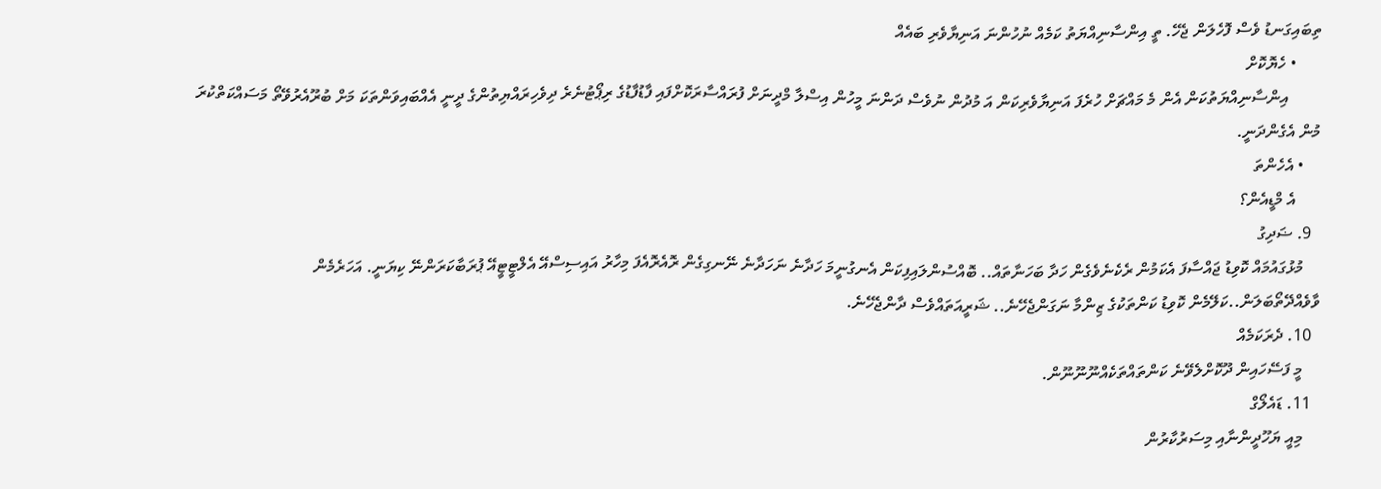ތިބައިގަނޑު ވެސް ފޮހެލަން ޖެހޭ. ތީ އިންސާނިއްޔަތު ކަމެއް ނުހުންނަ އަނިޔާވެރި ބައެއް
      • ހެޔޮކޮށް
        އިންސާނިއްޔަތުކަން އެން މެ މައްޗަށް ހުރެފަ އަނިޔާވެރިކަން އަ މުދުން ނުވެސް ދަންނަ މީހުން އިސްލާ މްދީނަށް ފުރައްސާރަކޮށްފައި ފާޑުފާޑުގެ ރިޕޯޓުނެރެ ދިވެހިރައްޔިތުންގެ ދީނީ އެއްބައިވަންތަކަ މަށް ބުރޫއެރުވޭތޯ މަސައްކަތްކުރަ މުން އެގެންދަނީ.
    • އެހެންތަ
      އެ މްޑީއެން؟
  9. ޟަދިގު
    މުޅުގައުމައް ކޮވިޑު ޖައްސާފަ އެކަމުން ރެކެނެވެގެން ހަދާ ބަހަނާތައް.. ބޮއްސުންލައިފިކަން އެނގުނީމަ ހަދާނެ ނަހަދާނެ ނޭނގިގެން ރޮއެރޮއެފަ މިހާރު އައިސިސްއޭ އެލްޓީޓީއޭ ޕުރަބާކަރަންނޭ ކިޔަނީ. އަހަރެމެން ވާވެއްދޭތޯބަލަން..ކަލޭމެން ކޮވިޑު ކަންތަކުގެ ޒިންމާ ނަގަންޖެހޭނެ.. ޝަރީއަތައްވެސް ދާންޖެހޭނެ.
  10. ދެރަކަމެއް
    މީ ފަސޭހައިން ދޫކޮށްލެވޭނެ ކަންތައްތަކެއްނޫނޫނޫން.
  11. ޑައެލޯގް
    މިއީ ޔަހޫދީންނާއި މިސަރުކާރުން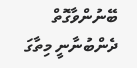ބޭނުންވާގޮތް ދެންބުނާނީ މިތާގަ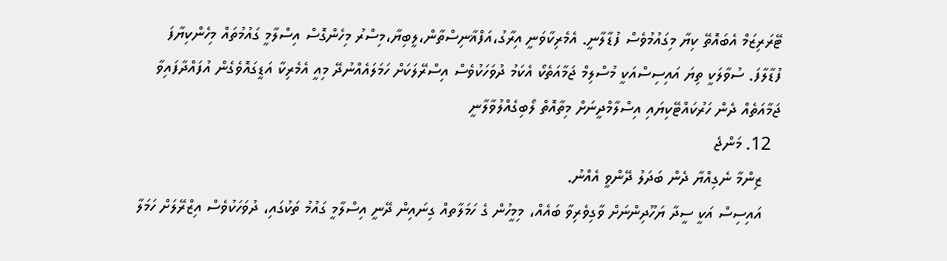ޓޭރަރިޒަމް އެބައޮތޭ ކިޔާ މިގައުމުވެސް ފުޑާލާނީ. އެމެރިކާވަނީ އިރާގު،އަފްޣާނިސްތާން،ލީބިޔާ،މިސްރު މިހެންގޮސް އިސްލާމީ ގައުމުތައް މިހެންކިޔާފަ ފުޑާލާފަ. ސުވާލަކީ ތިޔަ އައިސިސްއަކީ މުސްލިމް ޖަމާއަތެކޯ އެކަމު ދުވަހަކުވެސް އިސްރޭލަކަށް ހަމަލައެއްނުދޭ މިއީ އެމެރިކާ އަޑީގައޮވެގެން އުފައްދާފައިވާ ޖަމާއަތެއް ދެން ހަރުކައްޓޭކިޔައި އިސްލާމްދީނަށް މިތާއޮތް ލޯބިގެއްލުވާލާނީ
  12. މަންޖެ
    ޒިންމާ ނެގިއްޔާ ދެން ބަދަލު ދޭންވީ އެއްނު.
    އައިސިސް އަކީ ސީދާ ޔަހޫދިންނަށް ވާގިވެރިވާ ބައެއް، މިމީހުން ގެ ހަމަލާތއް ގިނައިން ދޭނީ އިސްލާމީ ގައުމު ތަކުގައި، ދުވަހަކުވެސް އިޒްރޭލަށް ހަމަލާ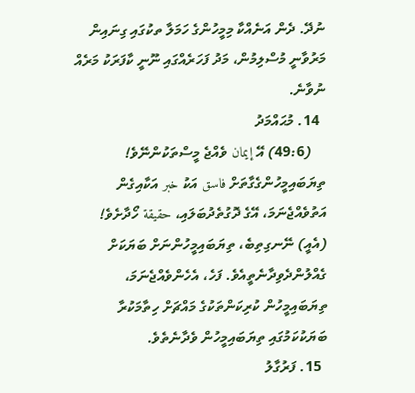ނުދޭ. ދެން އަނެއްކާ މިމީހުންގެ ހަމަލާ ތކުގައި ގިނައިން މަރުވާނީ މުސްލިމުން، މަދު ފަހަރެއްގައި ނޫނީ ކާފަރަކު މަރެއް ނުވާނެ.
  14. މުޙައްމަދު
    (49:6) އޭ إيمان ވެއްޖެ މީސްތަކުންނޭވެ! ތިޔަބައިމީހުންގެގާތަށް فاسق އަކު خبر އަކާއިގެން އަތުވެއްޖެނަމަ، އޭގެ ދޮގުތެދުބަލައި، حقيقة ހޯދާށެވެ! (އެއީ) ނޭނގިތިބެ، ތިޔަބައިމީހުންނަށް ބަޔަކަށް ގެއްލުންދެވިދާނެތީއެވެ. ފަހެ، އެހެންވެއްޖެނަމަ، ތިޔަބައިމީހުން ކުރިކަންތަކުގެ މައްޗަށް ހިތާމަކުރާ ބަޔަކުކަމުގައި ތިޔަބައިމީހުން ވެދާނެތެވެ.
  15. ފަރުގާލު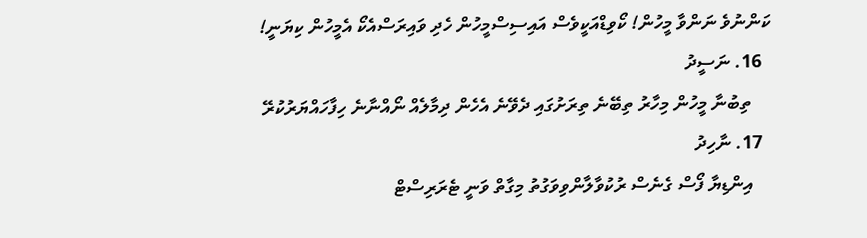ކަންނުވެ ނަންވާ މީހުން! ކޯވިޑްއަކީވެސް އައިސިސްމީހުން ހެދި ވައިރަސްއެކޯ އެމީހުން ކިޔަނީ!
  16. ނަސީދު
    ތިބުނާ މީހުން މިހާރު ތިބޭނެ ތިރަށުގައި ދެވޭނެ އެހެން ދިމާލެއް ނޯއްނާނެ ހިފާހައްޔަރުކުރޭ
  17. ނާހިދު
    އިންޑިޔާ ފޯސް ގެނެސް ރުކުވާލާންވިވަގުތު މިގާތް ވަނީ ޓެރަރިސްޓް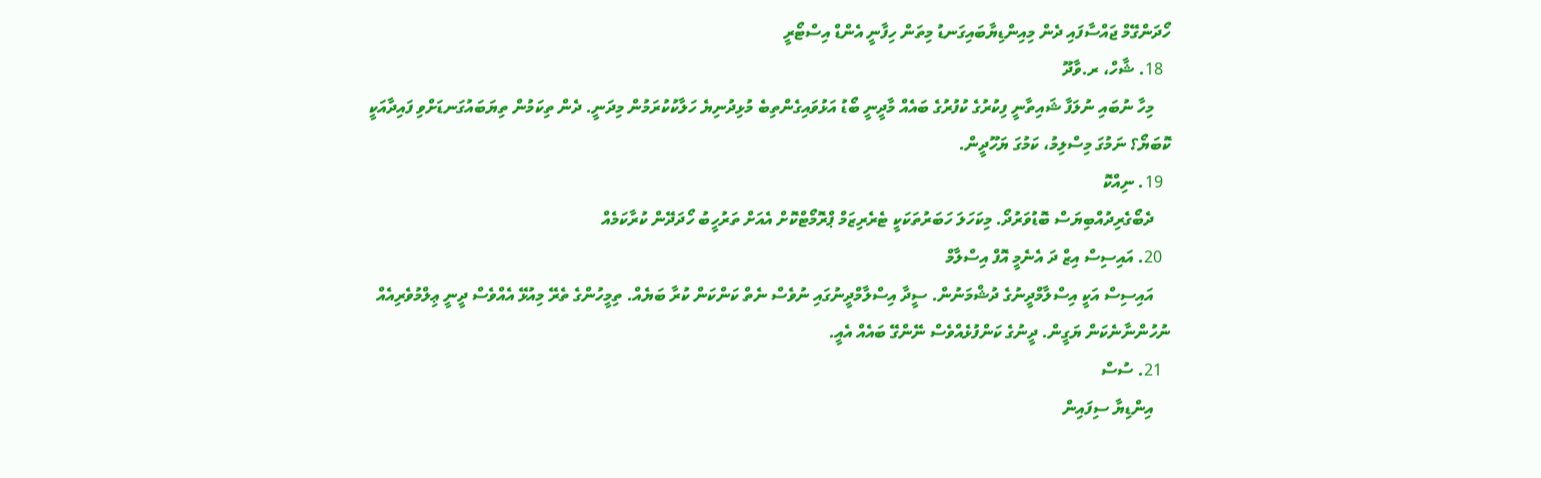ހޯދަންގޭމް ޖައްސާފައި ދެން މިއިންޑިޔާބައިގަނޑު މިތަން ހިފާނީ އެންޑް އިސްޓޯރީ
  18. ޝާހް، ރ.ވާދޫ
    މިހާ ނުބައި ނުލަފާ ޝައިތާނީ ފިކުރުގެ ކުފުރުގެ ބައެއް މާދީނީ ބޯޑު އަޅުވައިގެންތިބެ މުޅިދުނިޔެ ހަލާކުކުރަމުން މިދަނީ. ދެން ތިކަމުން ތިޔަބައުގަނޑަށްވި ފައިދާއަކީ ކޮބަޔޯ؟ ނަމުގަ މިސްލިމު، ކަމުގަ ޔަހޫދީން.
  19. ނިއްކޮ
    ދެބޯގެރިދުއްބިޔަސް ބޮޑުވަރުދޯ. މިކަހަލަ ހަބަރުތަކަކީ ޓެރެރިޒަމް ޕްރޮމޯޓްކޮށް އެއަށް ތަރުހީބު ހޯދަދޭން ކުރާކަމެއް
  20. އައިސިސް އިޒް ދަ އެނެމީ އޮފް އިސްލާމް
    އައިސިސް އަކީ އިސްލާމްދީނުގެ ދުޝްމަނުން. ސީދާ އިސްލާމްދީނުގައި ނުވެސް ނެތް ކަންކަން ކުރާ ބަޔެއް. ތިމީހުންގެ ތެރޭ މިއުޅޭ އެއްވެސް ދީނީ ޢިލްމުވެރިއެއް ނުހުންނާނެކަން ޔަގީން. ދީނުގެ ކަންފުޅެއްވެސް ނޭންގޭ ބައެއް އެއީ.
  21. ސުސް
    އިންޑިޔާ ސިފައިން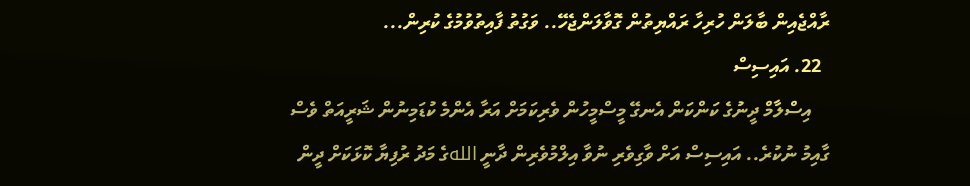ރާއްޖެއިން ބާލަން ހުރިހާ ރައްޔިތުން ގޮވާލަންޖެހޭ.. ވަގުތު ފާއިތުވުމުގެ ކުރިން...
  22. އައިސިސް
    އިސްލާމް ދީނުގެ ކަންކަން އެނގޭ މީސްމީހުން ވެރިކަމަށް އަރާ އެންމެ ކުޑަމިނުން ޝަރީއަތް ވެސް ގާއިމު ނުކުރެ.. އައިސިސް އަށް ވާގިވެރި ނުވާ އިލްމުވެރިން ދާނީ اللهގެ މަދު ރުފިޔާ ކޮޅަކަށް ދީން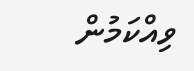ވިއްކަމުން